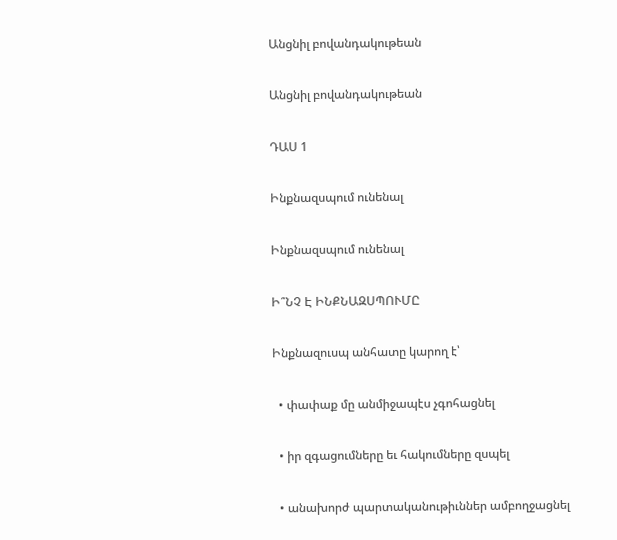Անցնիլ բովանդակութեան

Անցնիլ բովանդակութեան

ԴԱՍ 1

Ինքնազսպում ունենալ

Ինքնազսպում ունենալ

Ի՞ՆՉ Է ԻՆՔՆԱԶՍՊՈՒՄԸ

Ինքնազուսպ անհատը կարող է՝

  • փափաք մը անմիջապէս չգոհացնել

  • իր զգացումները եւ հակումները զսպել

  • անախորժ պարտականութիւններ ամբողջացնել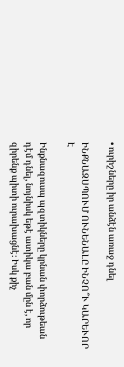• ուրիշները իր անձէն առաջ դնել

ԻՆՔՆԱԶՍՊՈՒՄ ՈՒՆԵՆԱԼԸ ԻՆՉՈ՞Ւ ԿԱՐԵՒՈՐ Է

Ինքնազուսպ պզտիկները կրնան փորձութեան դէմ դնել, նոյնիսկ եթէ ատիկա բան մըն է, որ զիրենք պիտի ուրախացնէ։ Իսկ քիչ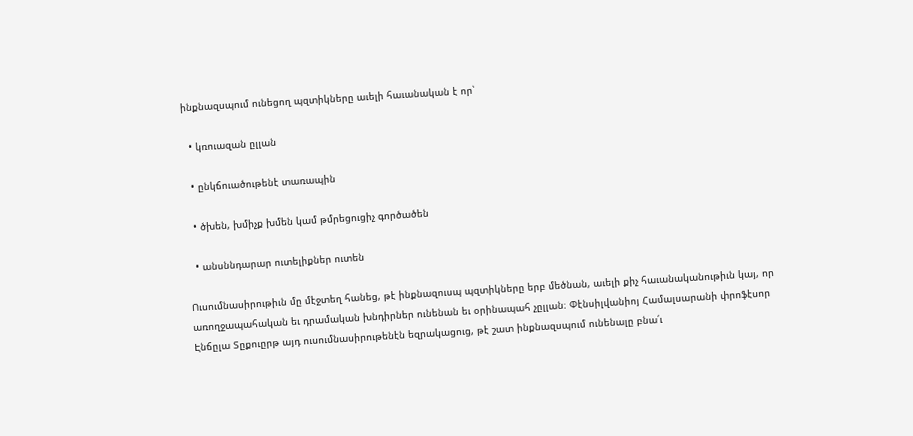ինքնազսպում ունեցող պզտիկները աւելի հաւանական է որ՝

  • կռուազան ըլլան

  • ընկճուածութենէ տառապին

  • ծխեն, խմիչք խմեն կամ թմրեցուցիչ գործածեն

  • անսննդարար ուտելիքներ ուտեն

Ուսումնասիրութիւն մը մէջտեղ հանեց, թէ ինքնազուսպ պզտիկները երբ մեծնան, աւելի քիչ հաւանականութիւն կայ, որ առողջապահական եւ դրամական խնդիրներ ունենան եւ օրինապահ չըլլան։ Փէնսիլվանիոյ Համալսարանի փրոֆէսոր Էնճըլա Տըքուըրթ այդ ուսումնասիրութենէն եզրակացուց, թէ շատ ինքնազսպում ունենալը բնա՛ւ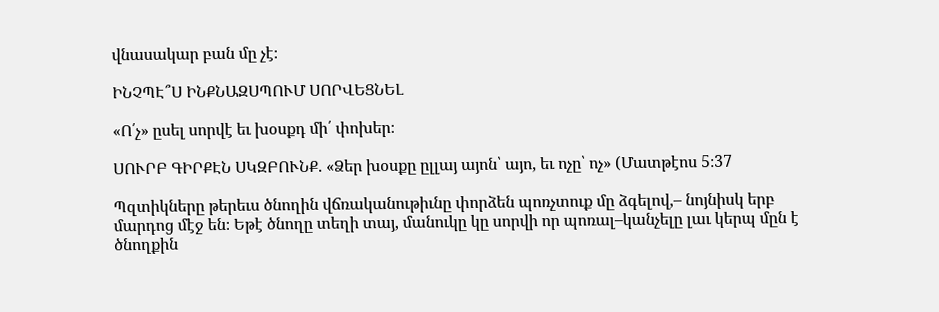վնասակար բան մը չէ։

ԻՆՉՊԷ՞Ս ԻՆՔՆԱԶՍՊՈՒՄ ՍՈՐՎԵՑՆԵԼ

«Ո՛չ» ըսել սորվէ եւ խօսքդ մի՛ փոխեր։

ՍՈՒՐԲ ԳԻՐՔԷՆ ՍԿԶԲՈՒՆՔ. «Ձեր խօսքը ըլլայ այոն՝ այո, եւ ոչը՝ ոչ» (Մատթէոս 5։37

Պզտիկները թերեւս ծնողին վճռականութիւնը փորձեն պոռչտուք մը ձգելով,– նոյնիսկ երբ մարդոց մէջ են։ Եթէ ծնողը տեղի տայ, մանուկը կը սորվի որ պոռալ–կանչելը լաւ կերպ մըն է ծնողքին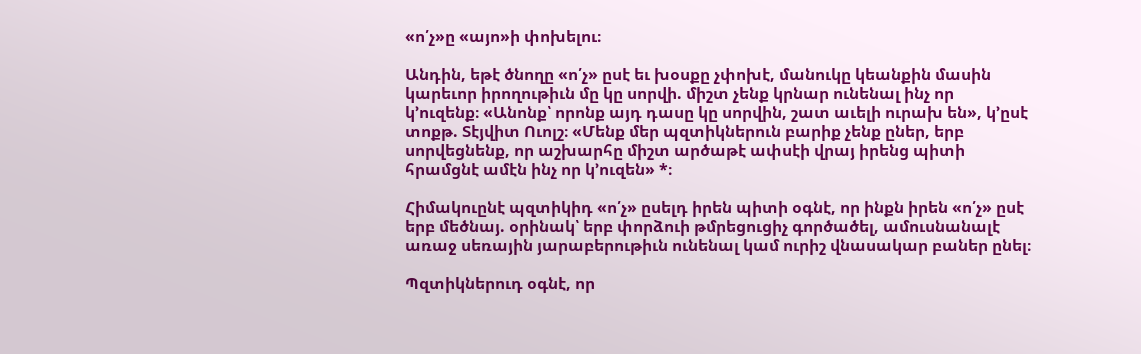«ո՛չ»ը «այո»ի փոխելու։

Անդին, եթէ ծնողը «ո՛չ» ըսէ եւ խօսքը չփոխէ, մանուկը կեանքին մասին կարեւոր իրողութիւն մը կը սորվի. միշտ չենք կրնար ունենալ ինչ որ կ’ուզենք։ «Անոնք՝ որոնք այդ դասը կը սորվին, շատ աւելի ուրախ են», կ’ըսէ տոքթ. Տէյվիտ Ուոլշ։ «Մենք մեր պզտիկներուն բարիք չենք ըներ, երբ սորվեցնենք, որ աշխարհը միշտ արծաթէ ափսէի վրայ իրենց պիտի հրամցնէ ամէն ինչ որ կ’ուզեն» *։

Հիմակուընէ պզտիկիդ «ո՛չ» ըսելդ իրեն պիտի օգնէ, որ ինքն իրեն «ո՛չ» ըսէ երբ մեծնայ. օրինակ՝ երբ փորձուի թմրեցուցիչ գործածել, ամուսնանալէ առաջ սեռային յարաբերութիւն ունենալ կամ ուրիշ վնասակար բաներ ընել։

Պզտիկներուդ օգնէ, որ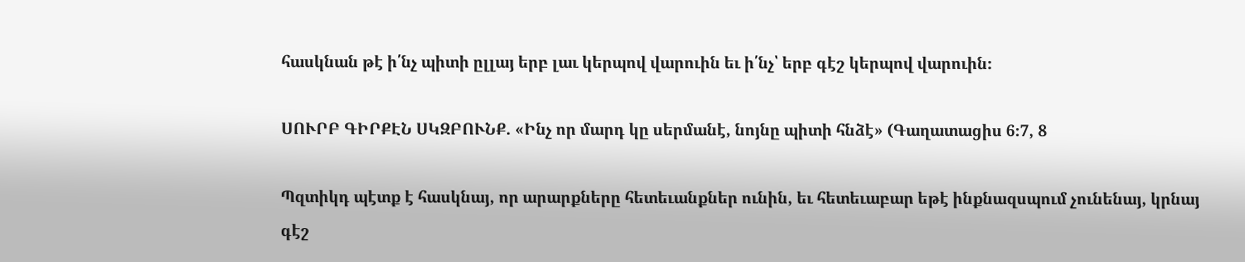հասկնան թէ ի՛նչ պիտի ըլլայ երբ լաւ կերպով վարուին եւ ի՛նչ՝ երբ գէշ կերպով վարուին։

ՍՈՒՐԲ ԳԻՐՔԷՆ ՍԿԶԲՈՒՆՔ. «Ինչ որ մարդ կը սերմանէ, նոյնը պիտի հնձէ» (Գաղատացիս 6։7, 8

Պզտիկդ պէտք է հասկնայ, որ արարքները հետեւանքներ ունին, եւ հետեւաբար եթէ ինքնազսպում չունենայ, կրնայ գէշ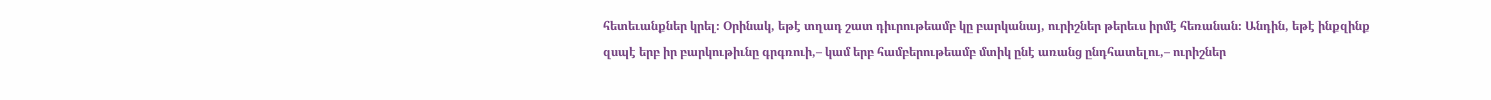հետեւանքներ կրել։ Օրինակ, եթէ տղադ շատ դիւրութեամբ կը բարկանայ, ուրիշներ թերեւս իրմէ հեռանան։ Անդին, եթէ ինքզինք զսպէ երբ իր բարկութիւնը գրգռուի,– կամ երբ համբերութեամբ մտիկ ընէ առանց ընդհատելու,– ուրիշներ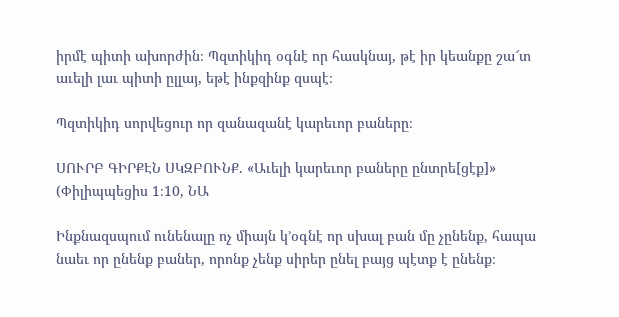իրմէ պիտի ախորժին։ Պզտիկիդ օգնէ որ հասկնայ, թէ իր կեանքը շա՜տ աւելի լաւ պիտի ըլլայ, եթէ ինքզինք զսպէ։

Պզտիկիդ սորվեցուր որ զանազանէ կարեւոր բաները։

ՍՈՒՐԲ ԳԻՐՔԷՆ ՍԿԶԲՈՒՆՔ. «Աւելի կարեւոր բաները ընտրե[ցէք]» (Փիլիպպեցիս 1։10, ՆԱ

Ինքնազսպում ունենալը ոչ միայն կ’օգնէ որ սխալ բան մը չընենք, հապա նաեւ որ ընենք բաներ, որոնք չենք սիրեր ընել բայց պէտք է ընենք։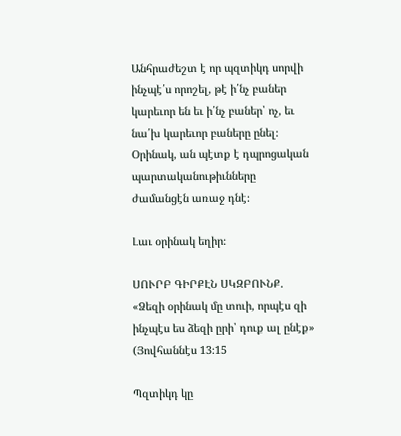Անհրաժեշտ է որ պզտիկդ սորվի ինչպէ՛ս որոշել, թէ ի՛նչ բաներ կարեւոր են եւ ի՛նչ բաներ՝ ոչ, եւ նա՛խ կարեւոր բաները ընել։ Օրինակ, ան պէտք է դպրոցական պարտականութիւնները ժամանցէն առաջ դնէ։

Լաւ օրինակ եղիր։

ՍՈՒՐԲ ԳԻՐՔԷՆ ՍԿԶԲՈՒՆՔ. «Ձեզի օրինակ մը տուի, որպէս զի ինչպէս ես ձեզի ըրի՝ դուք ալ ընէք» (Յովհաննէս 13։15

Պզտիկդ կը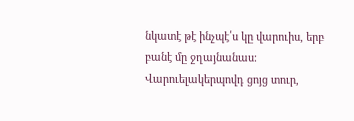նկատէ թէ ինչպէ՛ս կը վարուիս, երբ բանէ մը ջղայնանաս։ Վարուելակերպովդ ցոյց տուր,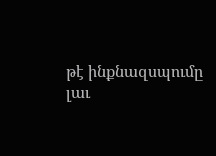թէ ինքնազսպումը լաւ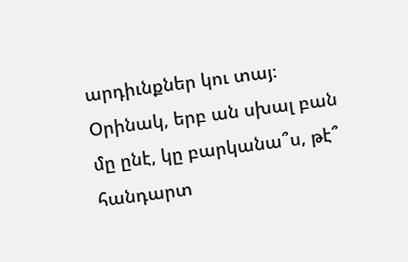արդիւնքներ կու տայ։ Օրինակ, երբ ան սխալ բան մը ընէ, կը բարկանա՞ս, թէ՞ հանդարտ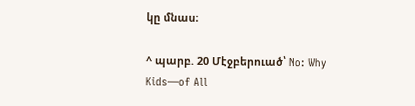կը մնաս։

^ պարբ. 20 Մէջբերուած՝ No: Why Kids—of All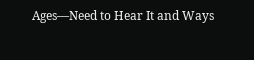Ages—Need to Hear It and Ways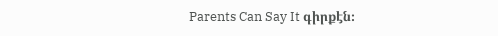Parents Can Say It գիրքէն։